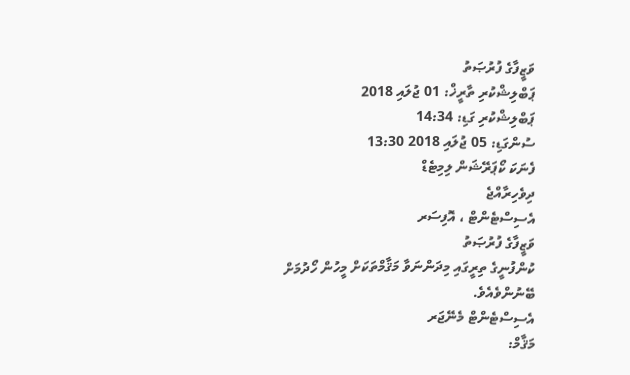ވަޒީފާގެ ފުރުޞަތު
ޕަބްލިޝްކުރި ތާރީޚް: 01 ޖުލައި 2018
ޕަބްލިޝްކުރި ގަޑި: 14:34
ސުންގަޑި: 05 ޖުލައި 2018 13:30
ފެނަކަ ކޯޕަރޭޝަން ލިމިޓެޑް
ދިވެހިރާއްޖެ
އެސިސްޓެންޓް ، އޮފިސަރ
ވަޒީފާގެ ފުރުޞަތު
ކުންފުނީގެ ތިރީގައި މިދަންނަވާ މަޤާމްތަކަށް މީހުން ހޯދުމަށް ބޭނުންވެއެވެ.
އެސިސްޓެންޓް މެނޭޖަރ
މަޤާމް: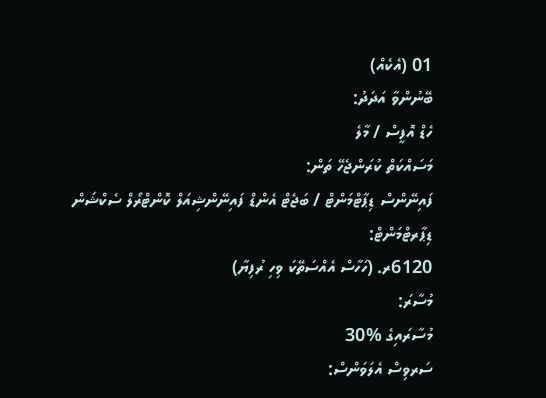01 (އެކެއް)
ބޭނުންވާ އަދަދު:
ހެޑް އޮފީސް / މާލެ
މަސައްކަތް ކުރަންޖެހޭ ތަން:
ފައިނޭންސް ޑިޕާޓްމަންޓް / ބަޖެޓް އެންޑް ފައިނޭންޝިއަލް ކޮންޓްރޯލް ސެކްޝަން
ޑިޕާރޓްމަންޓް:
6120ރ. (ހަހާސް އެއްސަތޭކަ ވިހި ރުފިޔާ)
މުސާރަ:
މުސާރައިގެ %30
ސަރވިސް އެލަވަންސް: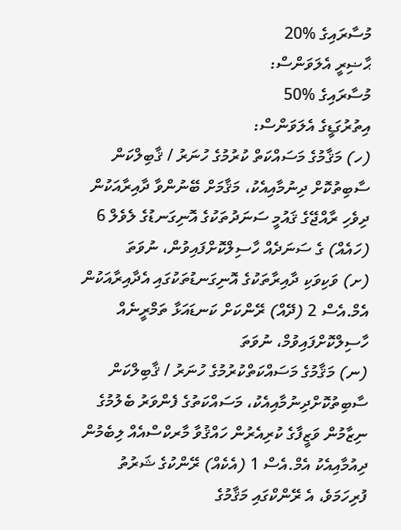މުސާރައިގެ %20
ޙާޟިރީ އެލަވަންސް:
މުސާރައިގެ %50
އިތުރުގަޑީގެ އެލަވަންސް:
(ހ) މަޤާމުގެ މަސައްކަތް ކުރުމުގެ ހުނަރު / ޤާބިލްކަން ސާބިތުކޮށް ދިނުމާއިއެކު، މަޤާމަށް ބޭނުންވާ ދާއިރާއަކުން ދިވެހި ރާއްޖޭގެ ޤައުމީ ސަނަދުތަކުގެ އޮނިގަނޑުގެ ލެވެލް 6 (ހައެއް) ގެ ސަނަދެއް ހާސިލްކޮށްފައިވުން، ނުވަތަ
(ށ) ވަކިވަކި ދާއިރާތަކުގެ އޮނިގަނޑުތަކުގައި އެދާއިރާއަކުން އެމް.އެސް 2 (ދޭއް) ރޭންކަށް ކަނޑައަޅާ ތަމްރީނެއް ހާސިލްކޮށްފައިވުމް، ނުވަތަ
(ނ) މަޤާމުގެ މަސައްކަތްކުރުމުގެ ހުނަރު / ޤާބިލްކަން ސާބިތުކޮށްދިނުމާއިއެކު، މަސައްކަތުގެ ފެންވަރު ބެލުމުގެ ނިޒާމުން ވަޒީފާގެ ކުރިއެރުން ހައްޤުވާ މާރކްސްއެއް ލިބެމުން ދިއުމާއިއެކު އެމް.އެސް 1 (އެކެއް) ރޭންކުގެ ޝަރުތު ފުރިހަމަވެ، އެ ރޭންކްގައި މަޤާމުގެ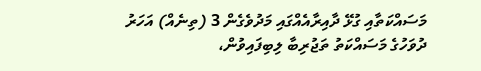މަސައްކަތާއި ގުޅޭ ދާއިރާއެއްގައި މަދުވެގެން 3 (ތިނެއް) އަހަރު ދުވަހުގެ މަސައްކަތު ތަޖުރިބާ ލިބިފައިވުން،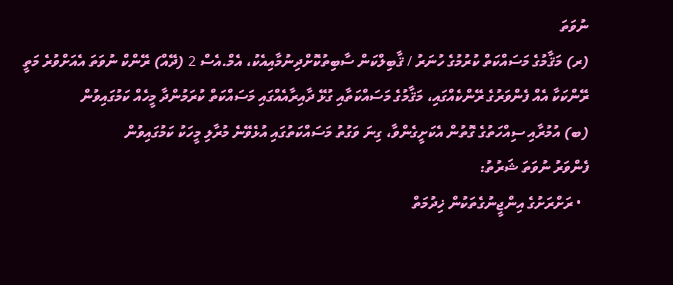ނުވަތަ
(ރ) މަޤާމުގެ މަސައްކަތް ކުރުމުގެ ހުނަރު / ޤާބިލްކަން ސާބިތުކޮށްދިނުމާއިއެކު، އެމް.އެސް 2 (ދޭއް) ރޭންކް ނުވަތަ އެއަށްވުރެ މަތީ ރޭންކަކާ އެއް ފެންވަރުގެ ރޭންކެއްގައި، މަޤާމުގެ މަސައްކަތާއި ގުޅޭ ދާއިރާއެއްގައި މަސައްކަތް ކުރަމުންދާ މީހެއް ކަމުގައިވުން
(ބ) އުމުރާއި ސިއްހަތުގެ ގޮތުން އެކަށީގެންވާ، ގިނަ ވަގުތު މަސައްކަތުގައި އުޅެވޭނެ މުރާލި މީހަކު ކަމުގައިވުން
ފެންވަރު ނުވަތަ ޝަރުތު:
  • ރަށްރަށުގެ އިންޖީނުގެތަކުން ޚިދުމަތް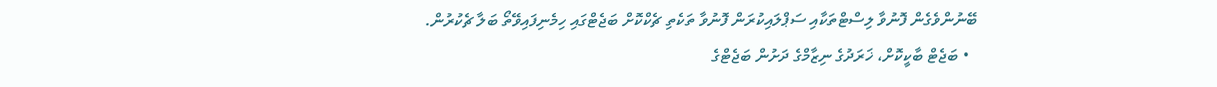ބޭނުންވެގެން ފޮނުވާ ލިސްޓްތަކާއި ސަޕްލައިކުރަން ފޮނުވާ ތަކެތި ޗެކްކޮށް ބަޖެޓްގައި ހިމެނިފައިވޭތޯ ބަލާ ޗެކުރުން.
  • ބަޖެޓް ބާކީކޮށް، ޚަރަދުގެ ނިޒާމްގެ ދަށުން ބަޖެޓްގެ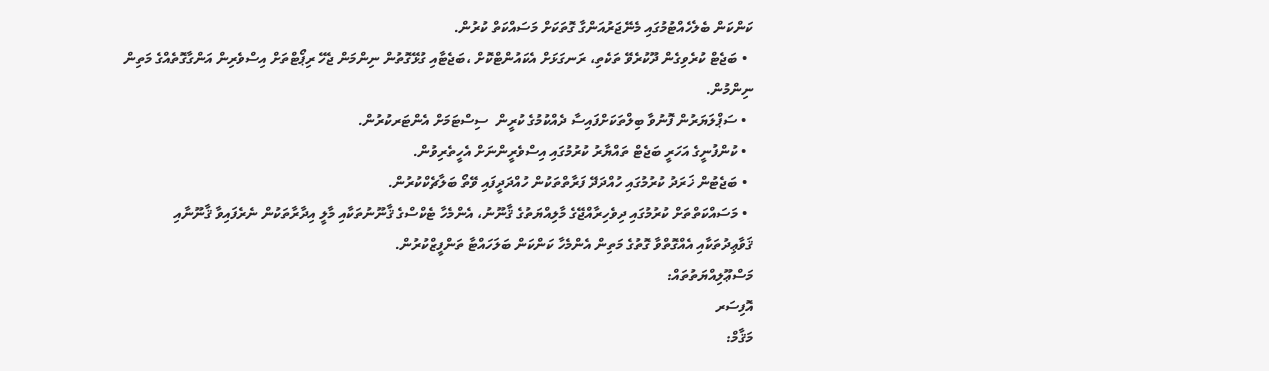ކަންކަން ބެލެހެއްޓުމުގައި މެނޭޖަރުއަންގާ ގޮތަކަށް މަސައްކަތް ކުރުން.
  • ބަޖެޓް ކުރެވިގެން ދޫކުރެވޭ ތަކެތި، ރަނގަޅަށް އެކައުންޓްކޮށް ،ބަޖެޓާއި ގުޅޭގޮތުން ނިންމަން ޖެހޭ ރިޕޯޓްތަށް އިސްވެރިން އަންގާގޮތެއްގެ މަތިން ނިންމުން.
  • ސަޕްލަޔަރުން ފޮނުވާ ބިލްތަކަށްފައިސާ ދެއްކުމުގެ ކުރީން  ސިސްޓަމަށް އެންޓަރކުރުން.
  • ކުންފުނީގެ އަހަރީ ބަޖެޓް ތައްޔާރު ކުރުމުގައި އިސްވެރީންނަށް އެހީތެރިވުން.
  • ބަޖެޓުން ޚަރަދު ކުރުމުގައި ހުއްދަދޭ ފަރާތްތަކުން ހުއްދަދީފައި ވޭތޯ ބަލާޗެކްކުރުން.
  • މަސައްކަތްތަށް ކުރުމުގައި ދިވެހިރާއްޖޭގެ މާލިއްޔަތުގެ ޤާނޫނު، އެންމެހާ ޓެކްސްގެ ޤާނޫނުތަކާއި މާލީ އިދާރާތަކުން ނެރެފައިވާ ޤާނޫނާއި ޤަވާޢިދުތަކާއި އެއްގޮތްވާ ގޮތުގެ މަތިން އެންމެހާ ކަންކަން ބަލަހައްޓާ ތަންފީޒްކުރުން.
މަސްޢޫލިއްޔަތުތައް:
އޮފިސަރ
މަޤާމް: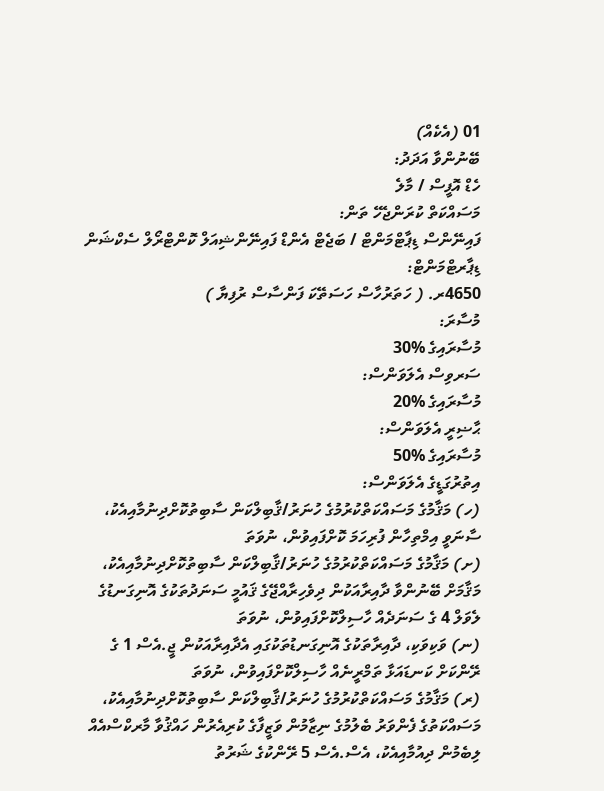01 (އެކެއް)
ބޭނުންވާ އަދަދު:
ހެޑް އޮފީސް / މާލެ
މަސައްކަތް ކުރަންޖެހޭ ތަން:
ފައިނޭންސް ޑިޕާޓްމަންޓް / ބަޖެޓް އެންޑް ފައިނޭންޝިއަލް ކޮންޓްރޯލް ސެކްޝަން
ޑިޕާރޓްމަންޓް:
4650ރ. ( ހަތަރުހާސް ހަސަތޭކަ ފަންސާސް ރުފިޔާ )
މުސާރަ:
މުސާރައިގެ %30
ސަރވިސް އެލަވަންސް:
މުސާރައިގެ %20
ޙާޟިރީ އެލަވަންސް:
މުސާރައިގެ %50
އިތުރުގަޑީގެ އެލަވަންސް:
(ހ) މަޤާމުގެ މަސައްކަތްކުރުމުގެ ހުނަރު/ޤާބިލްކަން ސާބިތުކޮށްދިނުމާއިއެކު، ސާނަވީ އިމްތިހާން ފުރިހަމަ ކޮށްފައިވުން، ނުވަތަ
(ށ) މަޤާމުގެ މަސައްކަތްކުރުމުގެ ހުނަރު/ޤާބިލްކަން ސާބިތުކޮށްދިނުމާއިއެކު، މަޤާމަށް ބޭނުންވާ ދާއިރާއަކުން ދިވެހިރާއްޖޭގެ ޤައުމީ ސަނަދުތަކުގެ އޮނިގަނޑުގެ ލެވަލް 4 ގެ ސަނަދެއް ހާސިލްކޮށްފައިވުން، ނުވަތަ
(ނ) ވަކިވަކި، ދާއިރާތަކުގެ އޮނިގަނޑުތަކުގައި އެދާއިރާއަކުން ޖީ.އެސް 1 ގެ ރޭންކަށް ކަނޑައަޅާ ތަމްރީނެއް ހާސިލްކޮށްފައިވުން، ނުވަތަ
(ރ) މަޤާމުގެ މަސައްކަތްކުރުމުގެ ހުނަރު/ޤާބިލްކަން ސާބިތުކޮށްދިނުމާއިއެކު، މަސައްކަތުގެ ފެންވަރު ބެލުމުގެ ނިޒާމުން ވަޒީފާގެ ކުރިއެރުން ހައްޤުވާ މާރކްސްއެއް ލިބެމުން ދިއުމާއިއެކު، އެސް.އެސް 5 ރޭންކުގެ ޝަރުތު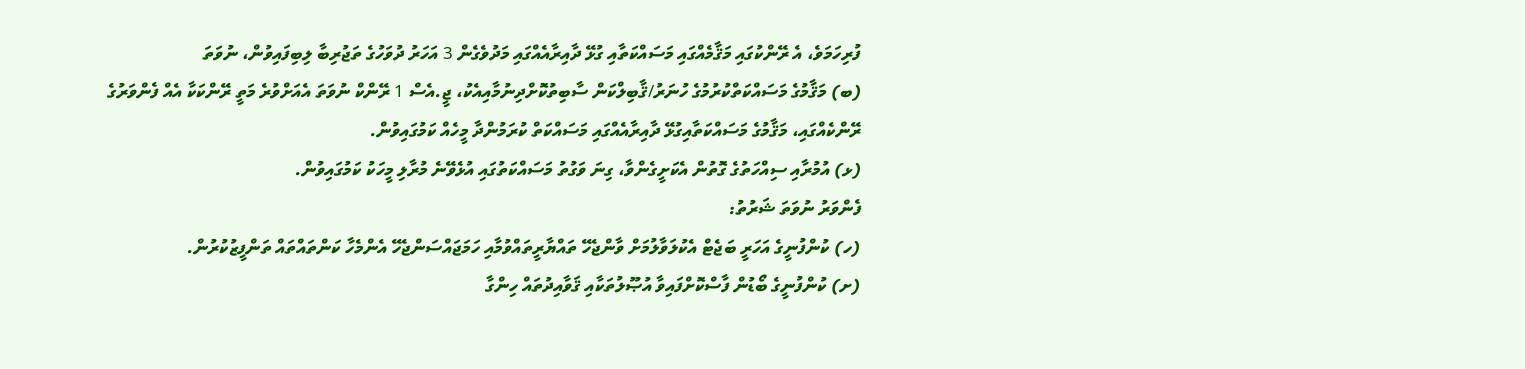ފުރިހަމަވެ، އެ ރޭންކުގައި މަޤާމެއްގައި މަސައްކަތާއި ގުޅޭ ދާއިރާއެއްގައި މަދުވެގެން 3 އަހަރު ދުވަހުގެ ތަޖުރިބާ ލިބިފައިވުން، ނުވަތަ
(ބ) މަޤާމުގެ މަސައްކަތްކުރުމުގެ ހުނަރު/ޤާބިލްކަން ސާބިތުކޮށްދިނުމާއިއެކު، ޖީ.އެސް 1 ރޭންކް ނުވަތަ އެއަށްވުރެ މަތީ ރޭންކަކާ އެއް ފެންވަރުގެ ރޭންކެއްގައި، މަޤާމުގެ މަސައްކަތާއިގުޅޭ ދާއިރާއެއްގައި މަސައްކަތް ކުރަމުންދާ މީހެއް ކަމުގައިވުން.
(ޅ) އުމުރާއި ސިއްހަތުގެ ގޮތުން އެކަށީގެންވާ، ގިނަ ވަގުތު މަސައްކަތުގައި އުޅެވޭނެ މުރާލި މީހަކު ކަމުގައިވުން.
ފެންވަރު ނުވަތަ ޝަރުތު:
(ހ) ކުންފުނީގެ އަހަރީ ބަޖެޓް އެކުލަވާލުމަށް ވާންޖެހޭ ތައްޔާރީތައްވުމާއި ހަމަޖައްސަންޖެހޭ އެންމެހާ ކަންތައްތައް ތަންފީޒުކުރުން.
(ށ) ކުންފުނީގެ ބޯޑުން ފާސްކޮށްފައިވާ އުޞޫލުތަކާއި ޤަވާއިދުތައް ހިންގާ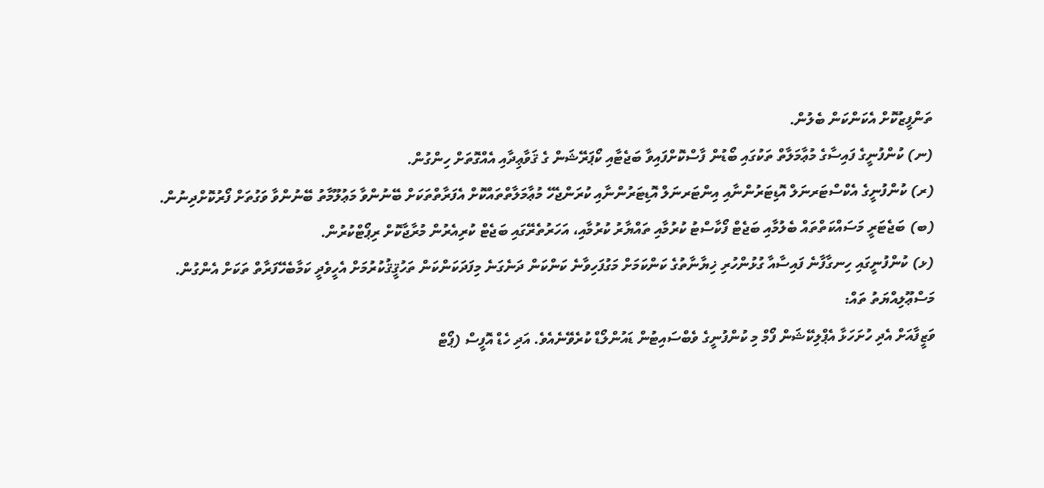ތަންފީޒުކޮށް އެކަންކަން ބެލުން.
(ނ) ކުންފުނީގެ ފައިސާގެ މުޢާމަލާތް ތަކުގައި ބޯޑުން ފާސްކޮށްފައިވާ ބަޖެޓާއި ކޯޕަރޭޝަން ގެ ޤަވާޢިދާއި އެއްގޮތަށް ހިންގުން.
(ރ) ކުންފުނީގެ އެކްސްޓަރނަލް އޮޑިޓަރުންނާއި އިންޓަރނަލް އޮޑިޓަރުންނާއި ކުރަންޖެހޭ މުޢާމަލާތްތައްކޮށް އެފަރާތްތަކަށް ބޭނުންވާ މަޢުލޫމާތު ބޭނުންވާ ވަގުތަށް ފޯރުކޮށްދިނުން.
(ބ) ބަޖެޓަރީ މަސައްކަތްތައް ބެލުމާއި ބަޖެޓް ފޯކާސްޓު ކުރުމާއި ތައްޔާރު ކުރުމާއި، އަހަރުތެރޭގައި ބަޖެޓް ކުރިއެރުން މުރާޖާކޮށް ރިޕޯޓްކުރުން.
(ޅ) ކުންފުނީގައި ހިނގާފާނެ ފައިސާއާ ގުޅުންހުރި ޚިޔާނާތުގެ ކަންކަމަށް މަގުފަހިވާނެ ކަންކަން ދަނެގަނެ މިފަދަކަންކަން ތަހުޤީޤުކުރުމަށް އެހީވެދީ ކަމާބެހޭފަރާތް ތަކަށް އެންގުން.
މަސްޢޫލިއްޔަތު ތައް:
ވަޒީފާއަށް އެދި ހުށަހަޅާ އެޕްލިކޭޝަން ފޯމް މި ކުންފުނީގެ ވެބްސައިޓުން ޑައުންލޯޑް ކުރެވޭނެއެވެ. އަދި ހެޑް އޮފީސް (ޕޯޓް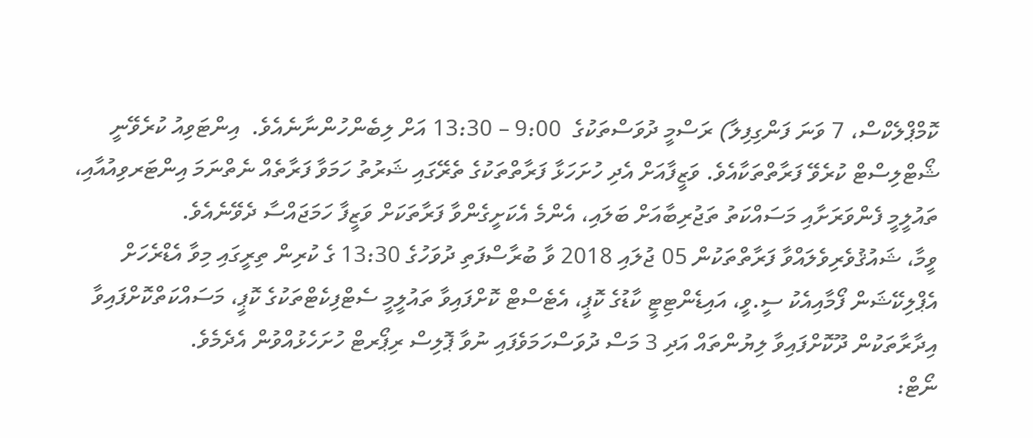ކޮމްޕްލެކްސް، 7 ވަނަ ފަންގިފިލާ) ރަސްމީ ދުވަސްތަކުގެ  9:00 – 13:30 އަށް ލިބެންހުންނާނެއެވެ.  އިންޓަވިއު ކުރެވޭނީ ޝޯޓްލިސްޓް ކުރެވޭ ފަރާތްތަކާއެވެ. ވަޒީފާއަށް އެދި ހުށަހަޅާ ފަރާތްތަކުގެ ތެރޭގައި ޝަރުތު ހަމަވާ ފަރާތެއް ނެތްނަމަ އިންޓަރވިއުއާއި، ތައުލީމީ ފެންވަރަށާއި މަސައްކަތު ތަޖުރިބާއަށް ބަލައި، އެންމެ އެކަށީގެންވާ ފަރާތަކަށް ވަޒީފާ ހަމަޖައްސާ ދެވޭނެއެވެ.
ވީމާ، ޝައުޤުވެރިވެލައްވާ ފަރާތްތަކުން 05 ޖުލައި 2018 ވާ ބުރާސްފަތި ދުވަހުގެ 13:30 ގެ ކުރިން ތިރީގައި މިވާ އެޑްރެހަށް އެޕްލިކޭޝަން ފޯމާއިއެކު ސީ.ވީ، އައިޑެންޓިޓީ ކާޑުގެ ކޮޕީ، އެޓެސްޓް ކޮށްފައިވާ ތައުލީމީ ސެޓްފިކެޓްތަކުގެ ކޮޕީ، މަސައްކަތްކޮށްފައިވާ އިދާރާތަކުން ދޫކޮށްފައިވާ ލިޔުންތައް އަދި 3 މަސް ދުވަސްހަމަވެފައި ނުވާ ޕޮލިސް ރިޕޯރޓް ހުށަހެޅުއްވުން އެދެމެވެ.
ނޯޓް: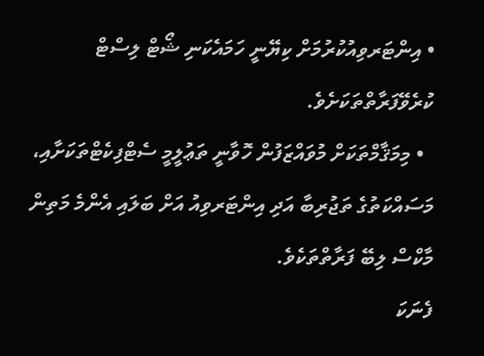• އިންޓަރވިއުކުރުމަށް ކިޔޭނީ ހަމައެކަނި ޝޯޓް ލިސްޓް ކުރެވޭފަރާތްތަކަށެވެ.
  • މިމަޤާމްތަކަށް މުވައްޒަފުން ހޮވާނީ ތަޢުލީމީ ސެޓްފިކެޓްތަކަށާއި، މަސައްކަތުގެ ތަޖުރިބާ އަދި އިންޓަރވިއު އަށް ބަލައި އެންމެ މަތިން މާކްސް ލިބޭ ފަރާތްތަކެވެ.
ފެނަކަ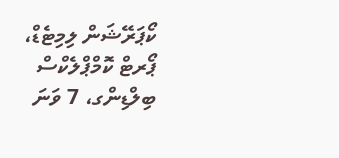ކޯޕަރޭޝަން ލިމިޓެޑް،
ޕޯރޓް ކޮމްޕްލެކްސް ބިލްޑިންގ، 7 ވަނަ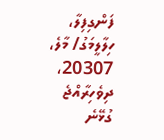ފަންގިފިލާ،
ހިލާލީމަގު/ މާލެ، 20307، ދިވެހިރާއްޖެ
ގުޅޭނެ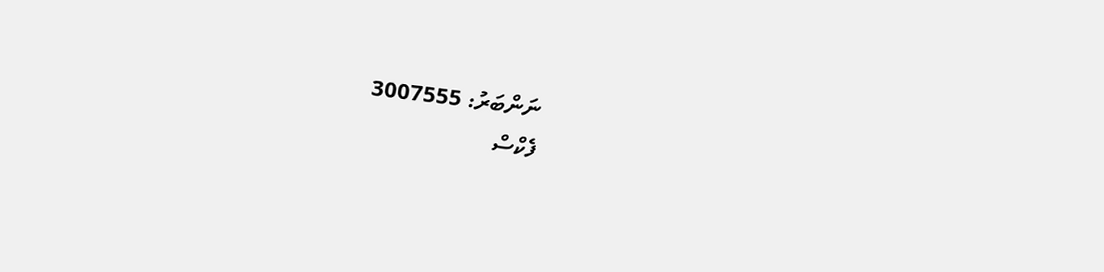ނަންބަރު: 3007555
ފެކްސް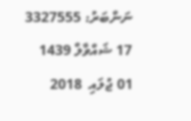ނަންބަރު: 3327555
17 ޝައްވާލް 1439
01 ޖުލައި  2018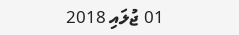01 ޖުލައި 2018